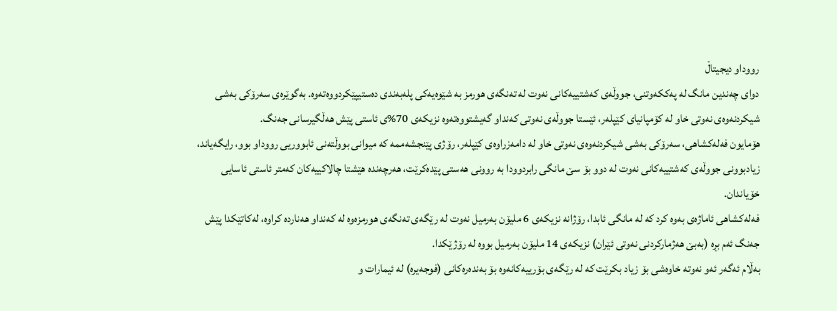رووداو دیجیتاڵ
دوای چەندین مانگ لە پەککەوتنی، جووڵەی کەشتییەکانی نەوت لە تەنگەی هورمز بە شێوەیەکی پلەبەندی دەستیپێکردووەتەوە. بەگوێرەی سەرۆکی بەشی شیکردنەوەی نەوتی خاو لە کۆمپانیای کێپلەر، ئێستا جووڵەی نەوتی کەنداو گەیشتووەتەوە نزیکەی 70%ی ئاستی پێش هەڵگیرسانی جەنگ.
هۆمایون فەلەکشاهی، سەرۆکی بەشی شیکردنەوەی نەوتی خاو لە دامەزراوەی کێپلەر، رۆژی پێنجشەممە کە میوانی بووڵتەنی ئابووریی رووداو بوو، رایگەیاند، زیادبوونی جووڵەی کەشتییەکانی نەوت لە دوو بۆ سێ مانگی رابردوودا بە روونی هەستی پێدەکرێت، هەرچەندە هێشتا چالاکییەکان کەمتر ئاستی ئاسایی خۆیاندان.
فەلەکشاهی ئاماژەی بەوە کرد کە لە مانگی ئابدا، رۆژانە نزیکەی 6 ملیۆن بەرمیل نەوت لە رێگەی تەنگەی هورمزەوە لە کەنداو هەناردە کراوە، لەکاتێکدا پێش جەنگ ئەم بڕە (بەبێ هەژمارکردنی نەوتی ئێران) نزیکەی 14 ملیۆن بەرمیل بووە لە رۆژێکدا.
بەڵام ئەگەر ئەو نەوتە خاوەشی بۆ زیاد بکرێت کە لە رێگەی بۆرییەکانەوە بۆ بەندەرەکانی (فوجەیرە) لە ئیمارات و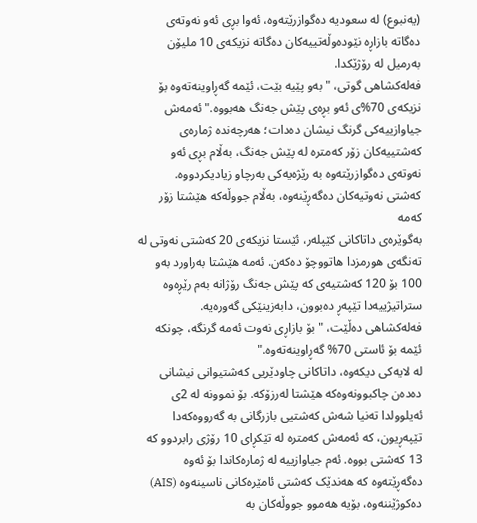(یەنبوع) لە سعودیە دەگوازرێتەوە، ئەوا بڕی ئەو نەوتەی دەگاتە بازاڕە نێودەوڵەتییەکان دەگاتە نزیکەی 10 ملیۆن بەرمیل لە رۆژێکدا.
فەلەکشاهی گوتی، "بەو پێیە بێت، ئێمە گەڕاوینەتەوە بۆ نزیکەی 70%ی ئەو بڕەی پێش جەنگ هەبووە." ئەمەش جیاوازییەکی گرنگ نیشان دەدات؛ هەرچەندە ژمارەی کەشتییەکان زۆر کەمترە لە پێش جەنگ، بەڵام بڕی ئەو نەوتەی دەگوازرێتەوە بە رێژەیەکی بەرچاو زیادیکردووە.
کەشتی نەوتیەکان دەگەڕێنەوە، بەڵام جووڵەکە هێشتا زۆر کەمە
بەگوێرەی داتاکانی کێپلەر، ئێستا نزیکەی 20 کەشتی نەوتی لە تەنگەی هورمزدا هاتووچۆ دەکەن. ئەمە هێشتا بەراورد بەو 100 بۆ 120 کەشتیەی کە پێش جەنگ رۆژانە بەم رێڕەوە ستراتیژییەدا تێپەڕ دەبوون، دابەزینێکی گەورەیە.
فەلەکشاهی دەڵێت، "بۆ بازاڕی نەوت ئەمە گرنگە، چونکە ئێمە بۆ ئاستی 70% گەڕاوینەتەوە."
لە لایەکی دیکەوە، داتاکانی چاودێریی کەشتیوانی نیشانی دەدەن چاکبوونەوەکە هێشتا لەرزۆکە. بۆ نموونە لە 2ی ئەیلوولدا تەنیا شەش کەشتیی بازرگانی بە گەرووەکەدا تێپەڕیون، کە ئەمەش کەمترە لە تێکڕای 10 رۆژی رابردوو کە 13 کەشتی بووە. ئەم جیاوازییە لە ژمارەکاندا بۆ ئەوە دەگەڕێتەوە کە هەندێک کەشتی ئامێرەکانی ناسینەوە (AIS) دەکوژێننەوە، بۆیە هەموو جووڵەکان بە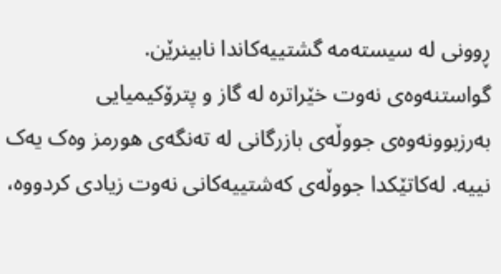ڕوونی لە سیستەمە گشتییەکاندا نابینرێن.
گواستنەوەی نەوت خێراترە لە گاز و پترۆکیمیایی
بەرزبوونەوەی جووڵەی بازرگانی لە تەنگەی هورمز وەک یەک نییە. لەکاتێکدا جووڵەی کەشتییەکانی نەوت زیادی کردووە،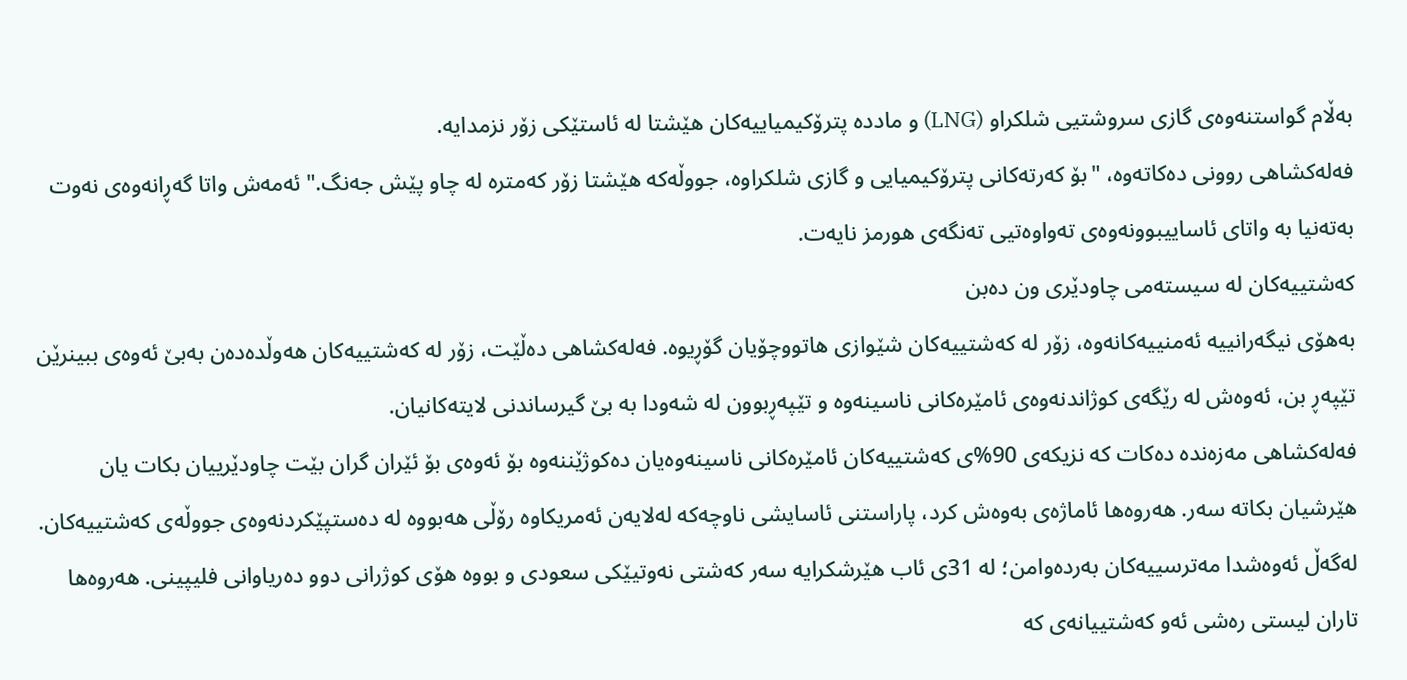بەڵام گواستنەوەی گازی سروشتیی شلکراو (LNG) و ماددە پترۆکیمیاییەکان هێشتا لە ئاستێکی زۆر نزمدایە.
فەلەکشاهی روونی دەکاتەوە، "بۆ کەرتەکانی پترۆکیمیایی و گازی شلکراوە، جووڵەکە هێشتا زۆر کەمترە لە چاو پێش جەنگ." ئەمەش واتا گەڕانەوەی نەوت بەتەنیا بە واتای ئاساییبوونەوەی تەواوەتیی تەنگەی هورمز نایەت.
کەشتییەکان لە سیستەمی چاودێری ون دەبن
بەهۆی نیگەرانییە ئەمنییەکانەوە، زۆر لە کەشتییەکان شێوازی هاتووچۆیان گۆڕیوە. فەلەکشاهی دەڵێت، زۆر لە کەشتییەکان هەوڵدەدەن بەبێ ئەوەی ببینرێن تێپەڕ بن، ئەوەش لە رێگەی کوژاندنەوەی ئامێرەکانی ناسینەوە و تێپەڕبوون لە شەودا بە بێ گیرساندنی لایتەکانیان.
فەلەکشاهی مەزەندە دەکات کە نزیکەی 90%ی کەشتییەکان ئامێرەکانی ناسینەوەیان دەکوژێننەوە بۆ ئەوەی بۆ ئێران گران بێت چاودێرییان بکات یان هێرشیان بکاتە سەر. هەروەها ئاماژەی بەوەش کرد، پاراستنی ئاسایشی ناوچەکە لەلایەن ئەمریکاوە رۆڵی هەبووە لە دەستپێکردنەوەی جووڵەی کەشتییەکان.
لەگەڵ ئەوەشدا مەترسییەکان بەردەوامن؛ لە 31ی ئاب هێرشکرایە سەر کەشتی نەوتیێکی سعودی و بووە هۆی کوژرانی دوو دەریاوانی فلیپینی. هەروەها تاران لیستی رەشی ئەو کەشتییانەی کە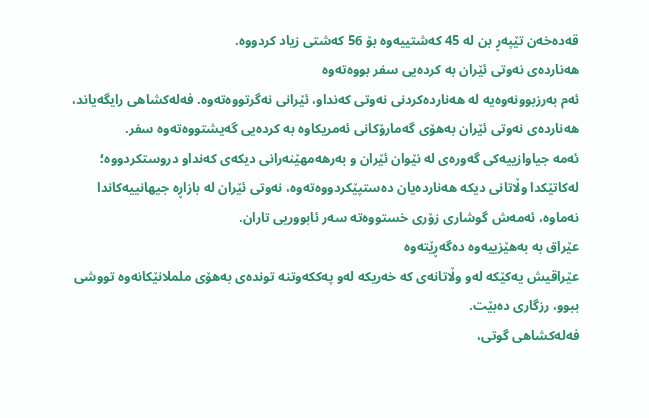قەدەخەن تێپەڕ بن لە 45 کەشتییەوە بۆ 56 کەشتی زیاد کردووە.
هەناردەی نەوتی ئێران بە کردەیی سفر بووەتەوە
ئەم بەرزبوونەوەیە لە هەناردەکردنی نەوتی کەنداو، ئێرانی نەگرتووەتەوە. فەلەکشاهی رایگەیاند، هەناردەی نەوتی ئێران بەهۆی گەمارۆکانی ئەمریکاوە بە کردەیی گەیشتووەتەوە سفر.
ئەمە جیاوازییەکی گەورەی لە نێوان ئێران و بەرهەمهێنەرانی دیکەی کەنداو دروستکردووە؛ لەکاتێکدا وڵاتانی دیکە هەناردەیان دەستپێکردووەتەوە، نەوتی ئێران لە بازاڕە جیهانییەکاندا نەماوە، ئەمەش گوشاری زۆری خستووەتە سەر ئابووریی تاران.
عێراق بە بەهێزییەوە دەگەڕێتەوە
عێراقیش یەکێکە لەو وڵاتانەی کە خەریکە لەو پەککەوتنە توندەی بەهۆی ململانێکانەوە تووشی ببوو، رزگاری دەبێت.
فەلەکشاهی گوتی،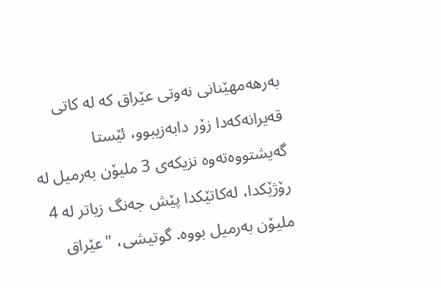بەرهەمهێنانی نەوتی عێراق کە لە کاتی قەیرانەکەدا زۆر دابەزیبوو، ئێستا گەیشتووەتەوە نزیکەی 3 ملیۆن بەرمیل لە رۆژێکدا، لەکاتێکدا پێش جەنگ زیاتر لە 4 ملیۆن بەرمیل بووە. گوتیشی، "عێراق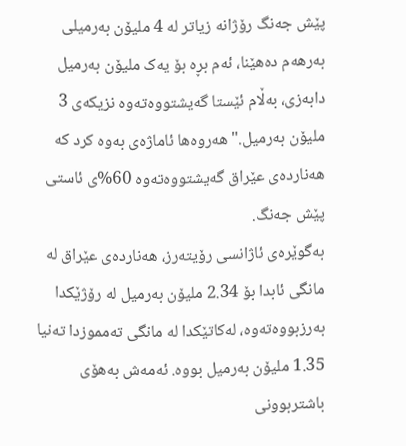پێش جەنگ رۆژانە زیاتر لە 4 ملیۆن بەرمیلی بەرهەم دەهێنا، ئەم بڕە بۆ یەک ملیۆن بەرمیل دابەزی، بەڵام ئێستا گەیشتووەتەوە نزیکەی 3 ملیۆن بەرمیل." هەروەها ئاماژەی بەوە کرد کە هەناردەی عێراق گەیشتووەتەوە 60%ی ئاستی پێش جەنگ.
بەگوێرەی ئاژانسی رۆیتەرز، هەناردەی عێراق لە مانگی ئابدا بۆ 2.34 ملیۆن بەرمیل لە رۆژێکدا بەرزبووەتەوە، لەکاتێکدا لە مانگی تەمموزدا تەنیا 1.35 ملیۆن بەرمیل بووە. ئەمەش بەهۆی باشتربوونی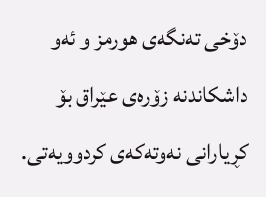دۆخی تەنگەی هورمز و ئەو داشکاندنە زۆرەی عێراق بۆ کڕیارانی نەوتەکەی کردوویەتی.